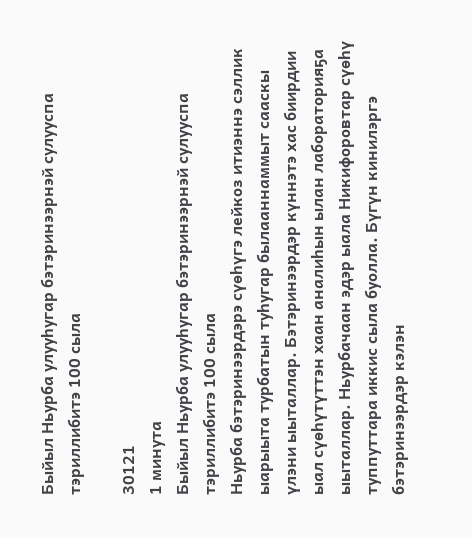Быйыл Ньурба улууһугар бэтэринээрнэй сулууспа тэриллибитэ 100 сыла

30121
1 минута
Быйыл Ньурба улууһугар бэтэринээрнэй сулууспа тэриллибитэ 100 сыла
Ньурба бэтэринээрдэрэ сүөһүгэ лейкоз итиэннэ сэллик ыарыыта турбатын туһугар былааннаммыт сааскы үлэни ыыталлар. Бэтэринээрдэр күннэтэ хас биирдии ыал сүөһүтүттэн хаан аналиһын ылан лабораторияҕа ыыталлар. Ньурбачаан эдэр ыала Никифоровтар сүөһү туппуттара иккис сыла буолла. Бүгүн кинилэргэ бэтэринээрдэр кэлэн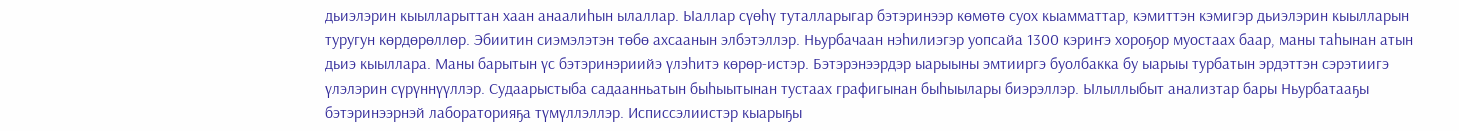дьиэлэрин кыылларыттан хаан анаалиһын ылаллар. Ыаллар сүөһү туталларыгар бэтэринээр көмөтө суох кыамматтар, кэмиттэн кэмигэр дьиэлэрин кыылларын туругун көрдөрөллөр. Эбиитин сиэмэлэтэн төбө ахсаанын элбэтэллэр. Ньурбачаан нэһилиэгэр уопсайа 1300 кэриҥэ хороҕор муостаах баар, маны таһынан атын дьиэ кыыллара. Маны барытын үс бэтэринэриийэ үлэһитэ көрөр-истэр. Бэтэрэнээрдэр ыарыыны эмтииргэ буолбакка бу ыарыы турбатын эрдэттэн сэрэтиигэ үлэлэрин сүрүннүүллэр. Судаарыстыба садаанньатын быһыытынан тустаах графигынан быһыылары биэрэллэр. Ылыллыбыт анализтар бары Ньурбатааҕы бэтэринээрнэй лабораторияҕа түмүллэллэр. Исписсэлиистэр кыарыҕы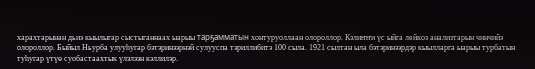харахтарынан дьиэ кыылыгар сыстыганнаах ыарыы тарҕамматын хонтуруоллаан олороллор. Кэлиҥҥи үс ыйга лейкоз анализтарын чинчийэ олороллор. Быйыл Ньурба улууһугар бэтэринээрнэй сулууспа тэриллибитэ 100 сыла. 1921 сылтан ыла бэтэринээрдэр кыылларга ыарыы турбатын туһугар үтүө суобастаахтык үлэлээн кэллилэр.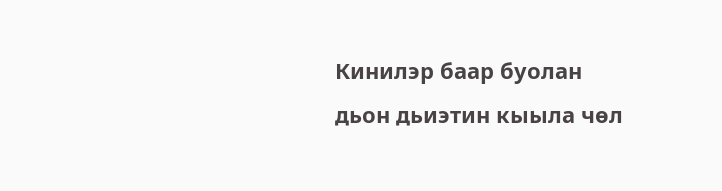Кинилэр баар буолан дьон дьиэтин кыыла чөл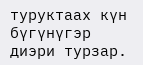туруктаах күн бүгүнүгэр диэри турзар.